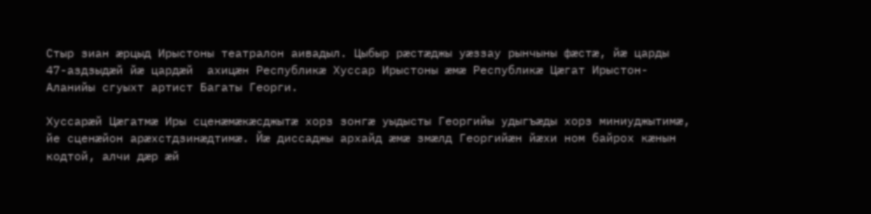Стыр зиан æрцыд Ирыстоны театралон аивадыл. Цыбыр рæстæджы уæззау рынчыны фæстæ, йæ царды 47-аздзыдæй йæ цардæй  ахицæн Республикæ Хуссар Ирыстоны æмæ Республикæ Цæгат Ирыстон-Аланийы сгуыхт артист Багаты Георги.

Хуссарæй Цæгатмæ Иры сценæмæкæсджытæ хорз зонгæ уыдысты Георгийы удыгъæды хорз миниуджытимæ, йе сценæйон арæхстдзинæдтимæ. Йæ диссаджы архайд æмæ змæлд Георгийæн йæхи ном байрох кæнын кодтой, алчи дæр æй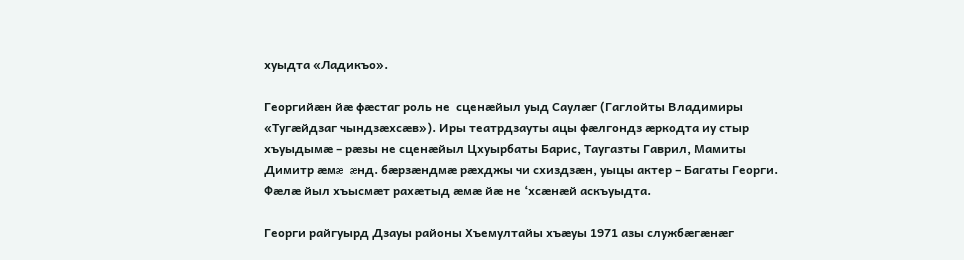хуыдта «Ладикъо».

Георгийæн йæ фæстаг роль не  сценæйыл уыд Саулæг (Гаглойты Владимиры «Тугæйдзаг чындзæхсæв»). Иры театрдзауты ацы фæлгондз æркодта иу стыр хъуыдымæ – рæзы не сценæйыл Цхуырбаты Барис, Таугазты Гаврил, Мамиты Димитр æмæ æнд. бæрзæндмæ рæхджы чи схиздзæн, уыцы актер – Багаты Георги. Фæлæ йыл хъысмæт рахæтыд æмæ йæ не ‘хсæнæй аскъуыдта.

Георги райгуырд Дзауы районы Хъемултайы хъæуы 1971 азы службæгæнæг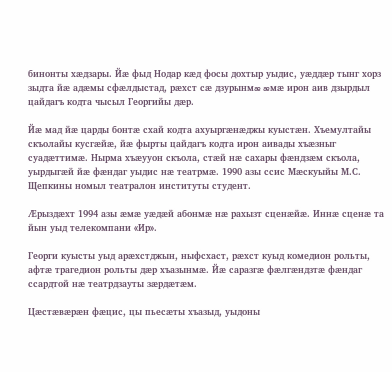бинонты хæдзары. Йæ фыд Нодар кæд фосы дохтыр уыдис, уæддæр тынг хорз зыдта йæ адæмы сфæлдыстад, рæхст сæ дзурынмæ æмæ ирон аив дзырдыл цайдагъ кодта чысыл Георгийы дæр.

Йæ мад йæ царды бонтæ схай кодта ахуыргæнæджы куыстæн. Хъемултайы скъолайы кусгæйæ, йæ фырты цайдагъ кодта ирон аивады хъæзныг суадæттимæ. Нырма хъæууон скъола, стæй нæ сахары фæндзæм скъола, уырдыгæй йæ фæндаг уыдис нæ театрмæ. 1990 азы ссис Мæскуыйы М.С. Щепкины номыл театралон институты студент.

Æрыздæхт 1994 азы æмæ уæдæй абонмæ нæ рахызт сценæйæ. Иннæ сценæ та йын уыд телекомпани «Ир».

Георги куысты уыд арæхстджын, ныфсхаст, рæхст куыд комедион рольты, афтæ трагедион рольты дæр хъазынмæ. Йæ саразгæ фæлгæндзтæ фæндаг ссардтой нæ театрдзауты зæрдæтæм.

Цæстæвæрæн фæцис, цы пьесæты хъазыд, уыдоны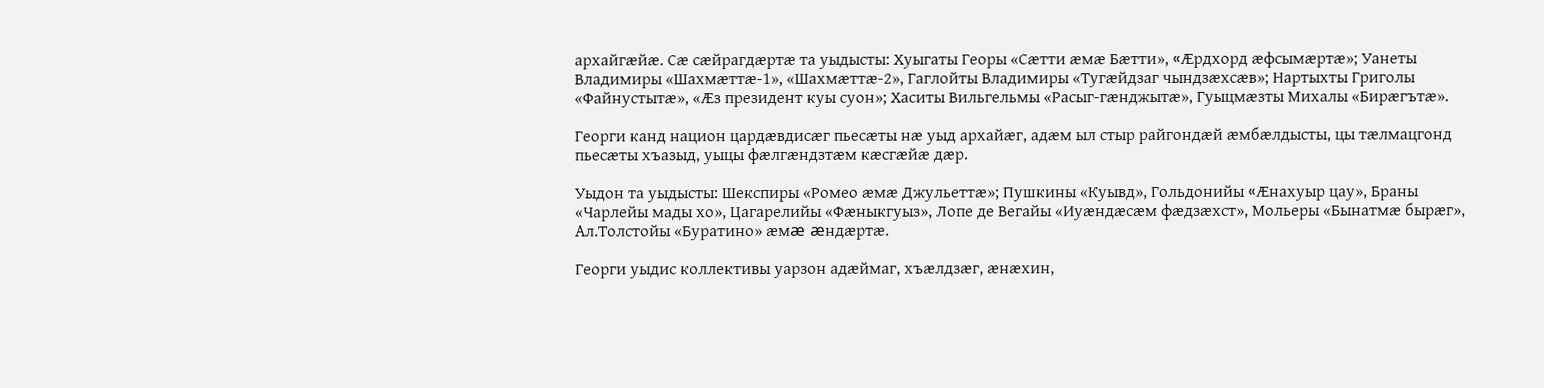архайгæйæ. Сæ сæйрагдæртæ та уыдысты: Хуыгаты Георы «Сæтти æмæ Бæтти», «Æрдхорд æфсымæртæ»; Уанеты Владимиры «Шахмæттæ-1», «Шахмæттæ-2», Гаглойты Владимиры «Тугæйдзаг чындзæхсæв»; Нартыхты Григолы «Файнустытæ», «Æз президент куы суон»; Хаситы Вильгельмы «Расыг-гæнджытæ», Гуыцмæзты Михалы «Бирæгътæ».

Георги канд национ цардæвдисæг пьесæты нæ уыд архайæг, адæм ыл стыр райгондæй æмбæлдысты, цы тæлмацгонд пьесæты хъазыд, уыцы фæлгæндзтæм кæсгæйæ дæр.

Уыдон та уыдысты: Шекспиры «Ромео æмæ Джульеттæ»; Пушкины «Куывд», Гольдонийы «Æнахуыр цау», Браны «Чарлейы мады хо», Цагарелийы «Фæныкгуыз», Лопе де Вегайы «Иуæндæсæм фæдзæхст», Мольеры «Бынатмæ бырæг», Ал.Толстойы «Буратино» æмæ æндæртæ.

Георги уыдис коллективы уарзон адæймаг, хъæлдзæг, æнæхин,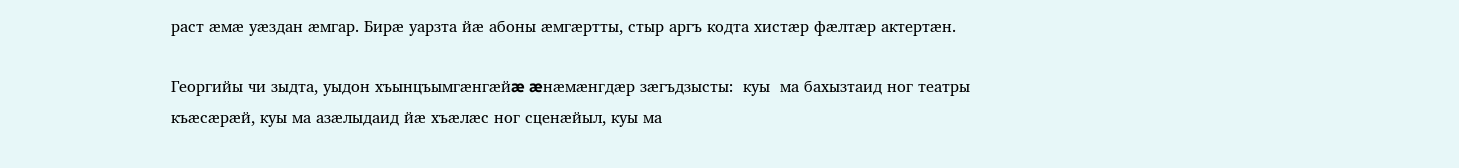раст æмæ уæздан æмгар. Бирæ уарзта йæ абоны æмгæртты, стыр аргъ кодта хистæр фæлтæр актертæн.

Георгийы чи зыдта, уыдон хъынцъымгæнгæйæ æнæмæнгдæр зæгъдзысты:  куы  ма бахызтаид ног театры къæсæрæй, куы ма азæлыдаид йæ хъæлæс ног сценæйыл, куы ма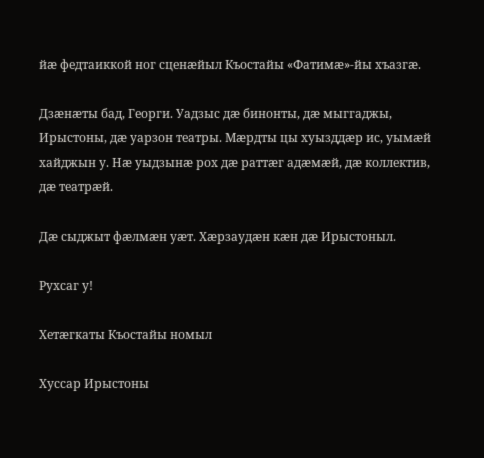йæ федтаиккой ног сценæйыл Къостайы «Фатимæ»-йы хъазгæ.

Дзæнæты бад, Георги. Уадзыс дæ бинонты, дæ мыггаджы, Ирыстоны, дæ уарзон театры. Мæрдты цы хуызддæр ис, уымæй хайджын у. Нæ уыдзынæ рох дæ раттæг адæмæй, дæ коллектив, дæ театрæй.

Дæ сыджыт фæлмæн уæт. Хæрзаудæн кæн дæ Ирыстоныл.

Рухсаг у!

Хетæгкаты Къостайы номыл

Хуссар Ирыстоны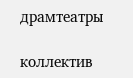драмтеатры

коллектив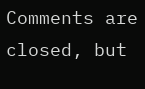Comments are closed, but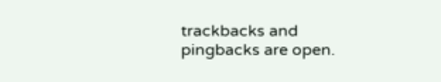trackbacks and pingbacks are open.